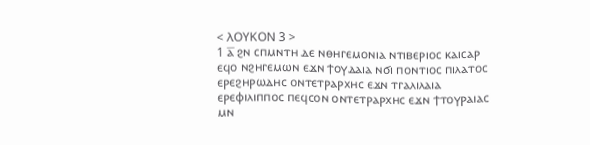< ⲖⲞⲨⲔⲞⲚ 3 >
1 ⲁ̅ ϩⲛ ⲥⲡⲙⲛⲧⲏ ⲇⲉ ⲛⲑⲏⲅⲉⲙⲟⲛⲓⲁ ⲛⲧⲓⲃⲉⲣⲓⲟⲥ ⲕⲁⲓⲥⲁⲣ ⲉϥⲟ ⲛϩⲏⲅⲉⲙⲱⲛ ⲉϫⲛ ϯⲟⲩⲇⲁⲓⲁ ⲛϭⲓ ⲡⲟⲛⲧⲓⲟⲥ ⲡⲓⲗⲁⲧⲟⲥ ⲉⲣⲉϩⲏⲣⲱⲇⲏⲥ ⲟⲛⲧⲉⲧⲣⲁⲣⲭⲏⲥ ⲉϫⲛ ⲧⲅⲁⲗⲓⲗⲁⲓⲁ ⲉⲣⲉⲫⲓⲗⲓⲡⲡⲟⲥ ⲡⲉϥⲥⲟⲛ ⲟⲛⲧⲉⲧⲣⲁⲣⲭⲏⲥ ⲉϫⲛ ϯⲧⲟⲩⲣⲁⲓⲁⲥ ⲙⲛ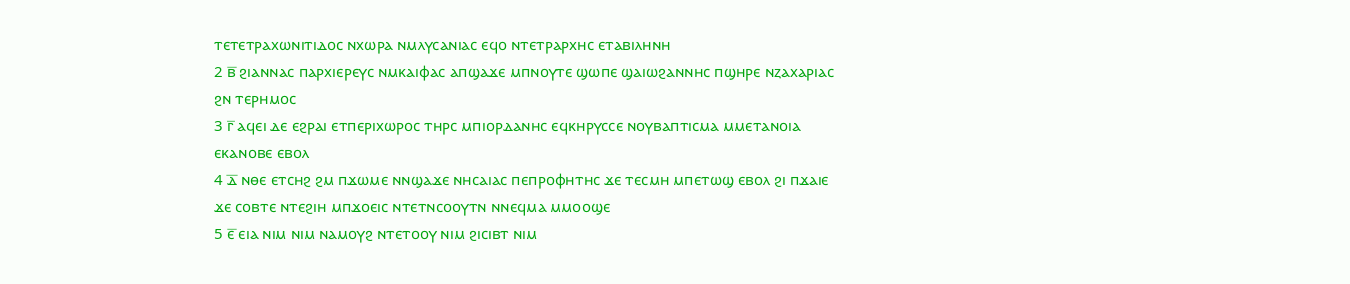ⲧⲉⲧⲉⲧⲣⲁⲭⲱⲛⲓⲧⲓⲇⲟⲥ ⲛⲭⲱⲣⲁ ⲛⲙⲗⲩⲥⲁⲛⲓⲁⲥ ⲉϥⲟ ⲛⲧⲉⲧⲣⲁⲣⲭⲏⲥ ⲉⲧⲁⲃⲓⲗⲏⲛⲏ
2 ⲃ̅ ϩⲓⲁⲛⲛⲁⲥ ⲡⲁⲣⲭⲓⲉⲣⲉⲩⲥ ⲛⲙⲕⲁⲓⲫⲁⲥ ⲁⲡϣⲁϫⲉ ⲙⲡⲛⲟⲩⲧⲉ ϣⲱⲡⲉ ϣⲁⲓⲱϩⲁⲛⲛⲏⲥ ⲡϣⲏⲣⲉ ⲛⲍⲁⲭⲁⲣⲓⲁⲥ ϩⲛ ⲧⲉⲣⲏⲙⲟⲥ
3 ⲅ̅ ⲁϥⲉⲓ ⲇⲉ ⲉϩⲣⲁⲓ ⲉⲧⲡⲉⲣⲓⲭⲱⲣⲟⲥ ⲧⲏⲣⲥ ⲙⲡⲓⲟⲣⲇⲁⲛⲏⲥ ⲉϥⲕⲏⲣⲩⲥⲥⲉ ⲛⲟⲩⲃⲁⲡⲧⲓⲥⲙⲁ ⲙⲙⲉⲧⲁⲛⲟⲓⲁ ⲉⲕⲁⲛⲟⲃⲉ ⲉⲃⲟⲗ
4 ⲇ̅ ⲛⲑⲉ ⲉⲧⲥⲏϩ ϩⲙ ⲡϫⲱⲙⲉ ⲛⲛϣⲁϫⲉ ⲛⲏⲥⲁⲓⲁⲥ ⲡⲉⲡⲣⲟⲫⲏⲧⲏⲥ ϫⲉ ⲧⲉⲥⲙⲏ ⲙⲡⲉⲧⲱϣ ⲉⲃⲟⲗ ϩⲓ ⲡϫⲁⲓⲉ ϫⲉ ⲥⲟⲃⲧⲉ ⲛⲧⲉϩⲓⲏ ⲙⲡϫⲟⲉⲓⲥ ⲛⲧⲉⲧⲛⲥⲟⲟⲩⲧⲛ ⲛⲛⲉϥⲙⲁ ⲙⲙⲟⲟϣⲉ
5 ⲉ̅ ⲉⲓⲁ ⲛⲓⲙ ⲛⲓⲙ ⲛⲁⲙⲟⲩϩ ⲛⲧⲉⲧⲟⲟⲩ ⲛⲓⲙ ϩⲓⲥⲓⲃⲧ ⲛⲓⲙ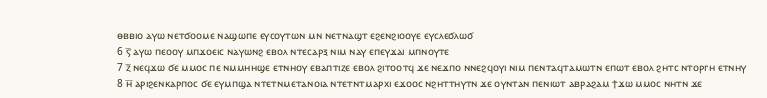ⲑⲃⲃⲓⲟ ⲁⲩⲱ ⲛⲉⲧϭⲟⲟⲙⲉ ⲛⲁϣⲱⲡⲉ ⲉⲩⲥⲟⲩⲧⲱⲛ ⲙⲛ ⲛⲉⲧⲛⲁϣⲧ ⲉϩⲉⲛϩⲓⲟⲟⲩⲉ ⲉⲩⲥⲗⲉϭⲗⲱϭ
6 ⲋ̅ ⲁⲩⲱ ⲡⲉⲟⲟⲩ ⲙⲡϫⲟⲉⲓⲥ ⲛⲁⲩⲱⲛϩ ⲉⲃⲟⲗ ⲛⲧⲉⲥⲁⲣⲝ ⲛⲓⲙ ⲛⲁⲩ ⲉⲡⲉⲩϫⲁⲓ ⲙⲡⲛⲟⲩⲧⲉ
7 ⲍ̅ ⲛⲉϥϫⲱ ϭⲉ ⲙⲙⲟⲥ ⲡⲉ ⲛⲙⲙⲏⲏϣⲉ ⲉⲧⲛⲏⲟⲩ ⲉⲃⲁⲡⲧⲓⲍⲉ ⲉⲃⲟⲗ ϩⲓⲧⲟⲟⲧϥ ϫⲉ ⲛⲉϫⲡⲟ ⲛⲛⲉϩϥⲟⲩⲓ ⲛⲓⲙ ⲡⲉⲛⲧⲁϥⲧⲁⲙⲱⲧⲛ ⲉⲡⲱⲧ ⲉⲃⲟⲗ ϩⲏⲧⲥ ⲛⲧⲟⲣⲅⲏ ⲉⲧⲛⲏⲩ
8 ⲏ̅ ⲁⲣⲓϩⲉⲛⲕⲁⲣⲡⲟⲥ ϭⲉ ⲉⲩⲙⲡϣⲁ ⲛⲧⲉⲧⲛⲙⲉⲧⲁⲛⲟⲓⲁ ⲛⲧⲉⲧⲛⲧⲙⲁⲣⲭⲓ ⲉϫⲟⲟⲥ ⲛϩⲏⲧⲧⲏⲩⲧⲛ ϫⲉ ⲟⲩⲛⲧⲁⲛ ⲡⲉⲛⲓⲱⲧ ⲁⲃⲣⲁϩⲁⲙ ϯϫⲱ ⲙⲙⲟⲥ ⲛⲏⲧⲛ ϫⲉ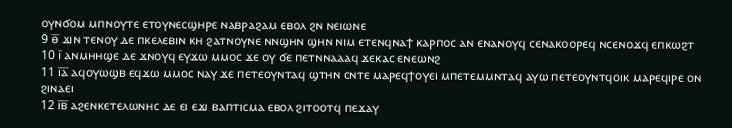ⲟⲩⲛϭⲟⲙ ⲙⲡⲛⲟⲩⲧⲉ ⲉⲧⲟⲩⲛⲉⲥϣⲏⲣⲉ ⲛⲁⲃⲣⲁϩⲁⲙ ⲉⲃⲟⲗ ϩⲛ ⲛⲉⲓⲱⲛⲉ
9 ⲑ̅ ϫⲓⲛ ⲧⲉⲛⲟⲩ ⲇⲉ ⲡⲕⲉⲗⲉⲃⲓⲛ ⲕⲏ ϩⲁⲧⲛⲟⲩⲛⲉ ⲛⲛϣⲏⲛ ϣⲏⲛ ⲛⲓⲙ ⲉⲧⲉⲛϥⲛⲁϯ ⲕⲁⲣⲡⲟⲥ ⲁⲛ ⲉⲛⲁⲛⲟⲩϥ ⲥⲉⲛⲁⲕⲟⲟⲣⲉϥ ⲛⲥⲉⲛⲟϫϥ ⲉⲡⲕⲱϩⲧ
10 ⲓ̅ ⲁⲛⲙⲏⲏϣⲉ ⲇⲉ ϫⲛⲟⲩϥ ⲉⲩϫⲱ ⲙⲙⲟⲥ ϫⲉ ⲟⲩ ϭⲉ ⲡⲉⲧⲛⲛⲁⲁⲁϥ ϫⲉⲕⲁⲥ ⲉⲛⲉⲱⲛϩ
11 ⲓ̅ⲁ̅ ⲁϥⲟⲩⲱϣⲃ ⲉϥϫⲱ ⲙⲙⲟⲥ ⲛⲁⲩ ϫⲉ ⲡⲉⲧⲉⲟⲩⲛⲧⲁϥ ϣⲧⲏⲛ ⲥⲛⲧⲉ ⲙⲁⲣⲉϥϯⲟⲩⲉⲓ ⲙⲡⲉⲧⲉⲙⲙⲛⲧⲁϥ ⲁⲩⲱ ⲡⲉⲧⲉⲟⲩⲛⲧϥⲟⲓⲕ ⲙⲁⲣⲉϥⲓⲣⲉ ⲟⲛ ϩⲓⲛⲁⲉⲓ
12 ⲓ̅ⲃ̅ ⲁϩⲉⲛⲕⲉⲧⲉⲗⲱⲛⲏⲥ ⲇⲉ ⲉⲓ ⲉϫⲓ ⲃⲁⲡⲧⲓⲥⲙⲁ ⲉⲃⲟⲗ ϩⲓⲧⲟⲟⲧϥ ⲡⲉϫⲁⲩ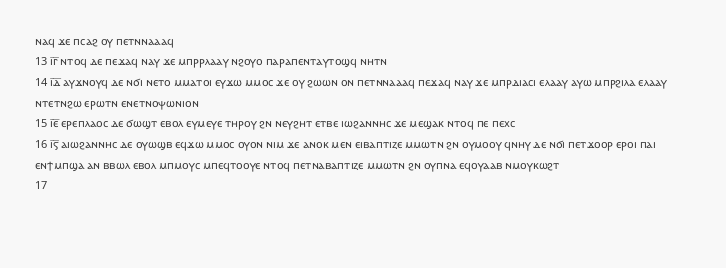ⲛⲁϥ ϫⲉ ⲡⲥⲁϩ ⲟⲩ ⲡⲉⲧⲛⲛⲁⲁⲁϥ
13 ⲓ̅ⲅ̅ ⲛⲧⲟϥ ⲇⲉ ⲡⲉϫⲁϥ ⲛⲁⲩ ϫⲉ ⲙⲡⲣⲣⲗⲁⲁⲩ ⲛϩⲟⲩⲟ ⲡⲁⲣⲁⲡⲉⲛⲧⲁⲩⲧⲟϣϥ ⲛⲏⲧⲛ
14 ⲓ̅ⲇ̅ ⲁⲩϫⲛⲟⲩϥ ⲇⲉ ⲛϭⲓ ⲛⲉⲧⲟ ⲙⲙⲁⲧⲟⲓ ⲉⲩϫⲱ ⲙⲙⲟⲥ ϫⲉ ⲟⲩ ϩⲱⲱⲛ ⲟⲛ ⲡⲉⲧⲛⲛⲁⲁⲁϥ ⲡⲉϫⲁϥ ⲛⲁⲩ ϫⲉ ⲙⲡⲣⲇⲓⲁⲥⲓ ⲉⲗⲁⲁⲩ ⲁⲩⲱ ⲙⲡⲣϩⲓⲗⲁ ⲉⲗⲁⲁⲩ ⲛⲧⲉⲧⲛϩⲱ ⲉⲣⲱⲧⲛ ⲉⲛⲉⲧⲛⲟⲯⲱⲛⲓⲟⲛ
15 ⲓ̅ⲉ̅ ⲉⲣⲉⲡⲗⲁⲟⲥ ⲇⲉ ϭⲱϣⲧ ⲉⲃⲟⲗ ⲉⲩⲙⲉⲩⲉ ⲧⲏⲣⲟⲩ ϩⲛ ⲛⲉⲩϩⲏⲧ ⲉⲧⲃⲉ ⲓⲱϩⲁⲛⲛⲏⲥ ϫⲉ ⲙⲉϣⲁⲕ ⲛⲧⲟϥ ⲡⲉ ⲡⲉⲭⲥ
16 ⲓ̅ⲋ̅ ⲁⲓⲱϩⲁⲛⲛⲏⲥ ⲇⲉ ⲟⲩⲱϣⲃ ⲉϥϫⲱ ⲙⲙⲟⲥ ⲟⲩⲟⲛ ⲛⲓⲙ ϫⲉ ⲁⲛⲟⲕ ⲙⲉⲛ ⲉⲓⲃⲁⲡⲧⲓⲍⲉ ⲙⲙⲱⲧⲛ ϩⲛ ⲟⲩⲙⲟⲟⲩ ϥⲛⲏⲩ ⲇⲉ ⲛϭⲓ ⲡⲉⲧϫⲟⲟⲣ ⲉⲣⲟⲓ ⲡⲁⲓ ⲉⲛϯⲙⲡϣⲁ ⲁⲛ ⲃⲃⲱⲗ ⲉⲃⲟⲗ ⲙⲡⲙⲟⲩⲥ ⲙⲡⲉϥⲧⲟⲟⲩⲉ ⲛⲧⲟϥ ⲡⲉⲧⲛⲁⲃⲁⲡⲧⲓⲍⲉ ⲙⲙⲱⲧⲛ ϩⲛ ⲟⲩⲡⲛⲁ ⲉϥⲟⲩⲁⲁⲃ ⲛⲙⲟⲩⲕⲱϩⲧ
17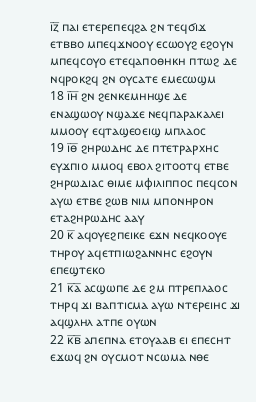ⲓ̅ⲍ̅ ⲡⲁⲓ ⲉⲧⲉⲣⲉⲡⲉϥϩⲁ ϩⲛ ⲧⲉϥϭⲓϫ ⲉⲧⲃⲃⲟ ⲙⲡⲉϥϫⲛⲟⲟⲩ ⲉⲥⲱⲟⲩϩ ⲉϩⲟⲩⲛ ⲙⲡⲉϥⲥⲟⲩⲟ ⲉⲧⲉϥⲁⲡⲟⲑⲏⲕⲏ ⲡⲧⲱϩ ⲇⲉ ⲛϥⲣⲟⲕϩϥ ϩⲛ ⲟⲩⲥⲁⲧⲉ ⲉⲙⲉⲥⲱϣⲙ
18 ⲓ̅ⲏ̅ ϩⲛ ϩⲉⲛⲕⲉⲙⲏⲏϣⲉ ⲇⲉ ⲉⲛⲁϣⲱⲟⲩ ⲛϣⲁϫⲉ ⲛⲉϥⲡⲁⲣⲁⲕⲁⲗⲉⲓ ⲙⲙⲟⲟⲩ ⲉϥⲧⲁϣⲉⲟⲉⲓϣ ⲙⲡⲗⲁⲟⲥ
19 ⲓ̅ⲑ̅ ϩⲏⲣⲱⲇⲏⲥ ⲇⲉ ⲡⲧⲉⲧⲣⲁⲣⲭⲏⲥ ⲉⲩϫⲡⲓⲟ ⲙⲙⲟϥ ⲉⲃⲟⲗ ϩⲓⲧⲟⲟⲧϥ ⲉⲧⲃⲉ ϩⲏⲣⲱⲇⲓⲁⲥ ⲑⲓⲙⲉ ⲙⲫⲓⲗⲓⲡⲡⲟⲥ ⲡⲉϥⲥⲟⲛ ⲁⲩⲱ ⲉⲧⲃⲉ ϩⲱⲃ ⲛⲓⲙ ⲙⲡⲟⲛⲏⲣⲟⲛ ⲉⲧⲁϩⲏⲣⲱⲇⲏⲥ ⲁⲁⲩ
20 ⲕ̅ ⲁϥⲟⲩⲉϩⲡⲉⲓⲕⲉ ⲉϫⲛ ⲛⲉϥⲕⲟⲟⲩⲉ ⲧⲏⲣⲟⲩ ⲁϥⲉⲧⲡⲓⲱϩⲁⲛⲛⲏⲥ ⲉϩⲟⲩⲛ ⲉⲡⲉϣⲧⲉⲕⲟ
21 ⲕ̅ⲁ̅ ⲁⲥϣⲱⲡⲉ ⲇⲉ ϩⲙ ⲡⲧⲣⲉⲡⲗⲁⲟⲥ ⲧⲏⲣϥ ϫⲓ ⲃⲁⲡⲧⲓⲥⲙⲁ ⲁⲩⲱ ⲛⲧⲉⲣⲉⲓⲏⲥ ϫⲓ ⲁϥϣⲗⲏⲗ ⲁⲧⲡⲉ ⲟⲩⲱⲛ
22 ⲕ̅ⲃ̅ ⲁⲡⲉⲡⲛⲁ ⲉⲧⲟⲩⲁⲁⲃ ⲉⲓ ⲉⲡⲉⲥⲏⲧ ⲉϫⲱϥ ϩⲛ ⲟⲩⲥⲙⲟⲧ ⲛⲥⲱⲙⲁ ⲛⲑⲉ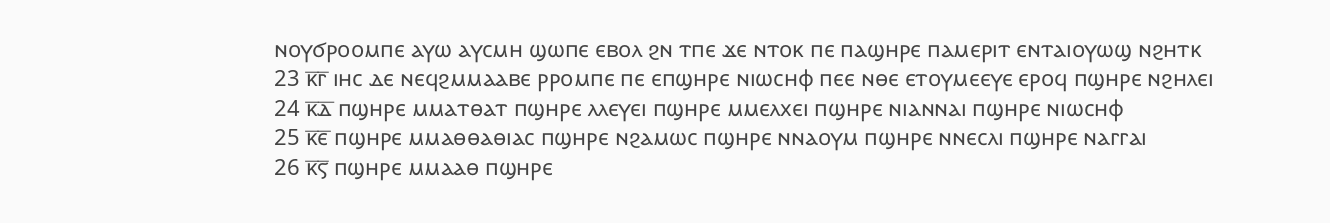ⲛⲟⲩϭⲣⲟⲟⲙⲡⲉ ⲁⲩⲱ ⲁⲩⲥⲙⲏ ϣⲱⲡⲉ ⲉⲃⲟⲗ ϩⲛ ⲧⲡⲉ ϫⲉ ⲛⲧⲟⲕ ⲡⲉ ⲡⲁϣⲏⲣⲉ ⲡⲁⲙⲉⲣⲓⲧ ⲉⲛⲧⲁⲓⲟⲩⲱϣ ⲛϩⲏⲧⲕ
23 ⲕ̅ⲅ̅ ⲓⲏⲥ ⲇⲉ ⲛⲉϥϩⲙⲙⲁⲁⲃⲉ ⲣⲣⲟⲙⲡⲉ ⲡⲉ ⲉⲡϣⲏⲣⲉ ⲛⲓⲱⲥⲏⲫ ⲡⲉⲉ ⲛⲑⲉ ⲉⲧⲟⲩⲙⲉⲉⲩⲉ ⲉⲣⲟϥ ⲡϣⲏⲣⲉ ⲛϩⲏⲗⲉⲓ
24 ⲕ̅ⲇ̅ ⲡϣⲏⲣⲉ ⲙⲙⲁⲧⲑⲁⲧ ⲡϣⲏⲣⲉ ⲗⲗⲉⲩⲉⲓ ⲡϣⲏⲣⲉ ⲙⲙⲉⲗⲭⲉⲓ ⲡϣⲏⲣⲉ ⲛⲓⲁⲛⲛⲁⲓ ⲡϣⲏⲣⲉ ⲛⲓⲱⲥⲏⲫ
25 ⲕ̅ⲉ̅ ⲡϣⲏⲣⲉ ⲙⲙⲁⲑⲑⲁⲑⲓⲁⲥ ⲡϣⲏⲣⲉ ⲛϩⲁⲙⲱⲥ ⲡϣⲏⲣⲉ ⲛⲛⲁⲟⲩⲙ ⲡϣⲏⲣⲉ ⲛⲛⲉⲥⲗⲓ ⲡϣⲏⲣⲉ ⲛⲁⲅⲅⲁⲓ
26 ⲕ̅ⲋ̅ ⲡϣⲏⲣⲉ ⲙⲙⲁⲁⲑ ⲡϣⲏⲣⲉ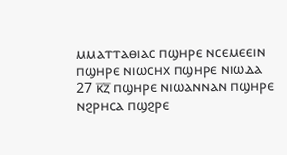ⲙⲙⲁⲧⲧⲁⲑⲓⲁⲥ ⲡϣⲏⲣⲉ ⲛⲥⲉⲙⲉⲉⲓⲛ ⲡϣⲏⲣⲉ ⲛⲓⲱⲥⲏⲭ ⲡϣⲏⲣⲉ ⲛⲓⲱⲇⲁ
27 ⲕ̅ⲍ̅ ⲡϣⲏⲣⲉ ⲛⲓⲱⲁⲛⲛⲁⲛ ⲡϣⲏⲣⲉ ⲛϩⲣⲏⲥⲁ ⲡϣϩⲣⲉ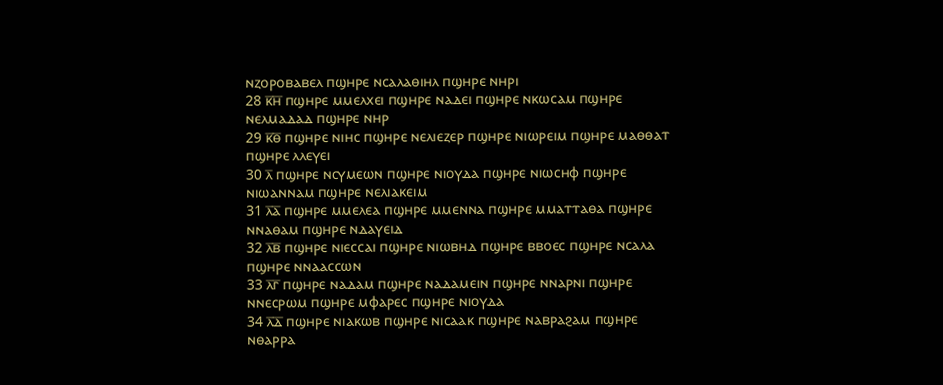ⲛⲍⲟⲣⲟⲃⲁⲃⲉⲗ ⲡϣⲏⲣⲉ ⲛⲥⲁⲗⲁⲑⲓⲏⲗ ⲡϣⲏⲣⲉ ⲛⲏⲣⲓ
28 ⲕ̅ⲏ̅ ⲡϣⲏⲣⲉ ⲙⲙⲉⲗⲭⲉⲓ ⲡϣⲏⲣⲉ ⲛⲁⲇⲉⲓ ⲡϣⲏⲣⲉ ⲛⲕⲱⲥⲁⲙ ⲡϣⲏⲣⲉ ⲛⲉⲗⲙⲁⲇⲁⲇ ⲡϣⲏⲣⲉ ⲛⲏⲣ
29 ⲕ̅ⲑ̅ ⲡϣⲏⲣⲉ ⲛⲓⲏⲥ ⲡϣⲏⲣⲉ ⲛⲉⲗⲓⲉⲍⲉⲣ ⲡϣⲏⲣⲉ ⲛⲓⲱⲣⲉⲓⲙ ⲡϣⲏⲣⲉ ⲙⲁⲑⲑⲁⲧ ⲡϣⲏⲣⲉ ⲗⲗⲉⲩⲉⲓ
30 ⲗ̅ ⲡϣⲏⲣⲉ ⲛⲥⲩⲙⲉⲱⲛ ⲡϣⲏⲣⲉ ⲛⲓⲟⲩⲇⲁ ⲡϣⲏⲣⲉ ⲛⲓⲱⲥⲏⲫ ⲡϣⲏⲣⲉ ⲛⲓⲱⲁⲛⲛⲁⲙ ⲡϣⲏⲣⲉ ⲛⲉⲗⲓⲁⲕⲉⲓⲙ
31 ⲗ̅ⲁ̅ ⲡϣⲏⲣⲉ ⲙⲙⲉⲗⲉⲁ ⲡϣⲏⲣⲉ ⲙⲙⲉⲛⲛⲁ ⲡϣⲏⲣⲉ ⲙⲙⲁⲧⲧⲁⲑⲁ ⲡϣⲏⲣⲉ ⲛⲛⲁⲑⲁⲙ ⲡϣⲏⲣⲉ ⲛⲇⲁⲩⲉⲓⲇ
32 ⲗ̅ⲃ̅ ⲡϣⲏⲣⲉ ⲛⲓⲉⲥⲥⲁⲓ ⲡϣⲏⲣⲉ ⲛⲓⲱⲃⲏⲇ ⲡϣⲏⲣⲉ ⲃⲃⲟⲉⲥ ⲡϣⲏⲣⲉ ⲛⲥⲁⲗⲁ ⲡϣⲏⲣⲉ ⲛⲛⲁⲁⲥⲥⲱⲛ
33 ⲗ̅ⲅ̅ ⲡϣⲏⲣⲉ ⲛⲁⲇⲁⲙ ⲡϣⲏⲣⲉ ⲛⲁⲇⲁⲙⲉⲓⲛ ⲡϣⲏⲣⲉ ⲛⲛⲁⲣⲛⲓ ⲡϣⲏⲣⲉ ⲛⲛⲉⲥⲣⲱⲙ ⲡϣⲏⲣⲉ ⲙⲫⲁⲣⲉⲥ ⲡϣⲏⲣⲉ ⲛⲓⲟⲩⲇⲁ
34 ⲗ̅ⲇ̅ ⲡϣⲏⲣⲉ ⲛⲓⲁⲕⲱⲃ ⲡϣⲏⲣⲉ ⲛⲓⲥⲁⲁⲕ ⲡϣⲏⲣⲉ ⲛⲁⲃⲣⲁϩⲁⲙ ⲡϣⲏⲣⲉ ⲛⲑⲁⲣⲣⲁ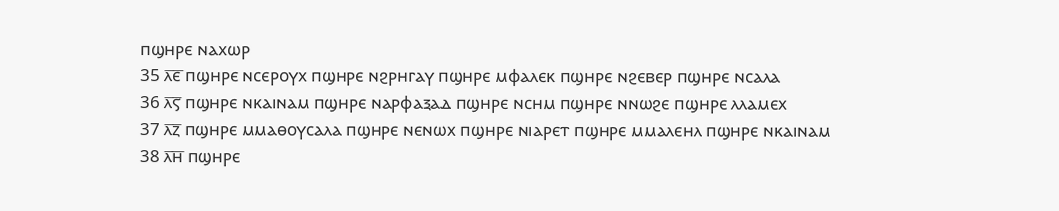ⲡϣⲏⲣⲉ ⲛⲁⲭⲱⲣ
35 ⲗ̅ⲉ̅ ⲡϣⲏⲣⲉ ⲛⲥⲉⲣⲟⲩⲭ ⲡϣⲏⲣⲉ ⲛϩⲣⲏⲅⲁⲩ ⲡϣⲏⲣⲉ ⲙⲫⲁⲗⲉⲕ ⲡϣⲏⲣⲉ ⲛϩⲉⲃⲉⲣ ⲡϣⲏⲣⲉ ⲛⲥⲁⲗⲁ
36 ⲗ̅ⲋ̅ ⲡϣⲏⲣⲉ ⲛⲕⲁⲓⲛⲁⲙ ⲡϣⲏⲣⲉ ⲛⲁⲣⲫⲁⲝⲁⲇ ⲡϣⲏⲣⲉ ⲛⲥⲏⲙ ⲡϣⲏⲣⲉ ⲛⲛⲱϩⲉ ⲡϣⲏⲣⲉ ⲗⲗⲁⲙⲉⲭ
37 ⲗ̅ⲍ̅ ⲡϣⲏⲣⲉ ⲙⲙⲁⲑⲟⲩⲥⲁⲗⲁ ⲡϣⲏⲣⲉ ⲛⲉⲛⲱⲭ ⲡϣⲏⲣⲉ ⲛⲓⲁⲣⲉⲧ ⲡϣⲏⲣⲉ ⲙⲙⲁⲗⲉⲏⲗ ⲡϣⲏⲣⲉ ⲛⲕⲁⲓⲛⲁⲙ
38 ⲗ̅ⲏ̅ ⲡϣⲏⲣⲉ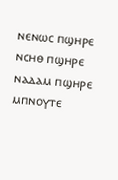ⲛⲉⲛⲱⲥ ⲡϣⲏⲣⲉ ⲛⲥⲏⲑ ⲡϣⲏⲣⲉ ⲛⲁⲇⲁⲙ ⲡϣⲏⲣⲉ ⲙⲡⲛⲟⲩⲧⲉ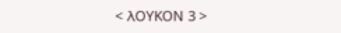< ⲖⲞⲨⲔⲞⲚ 3 >